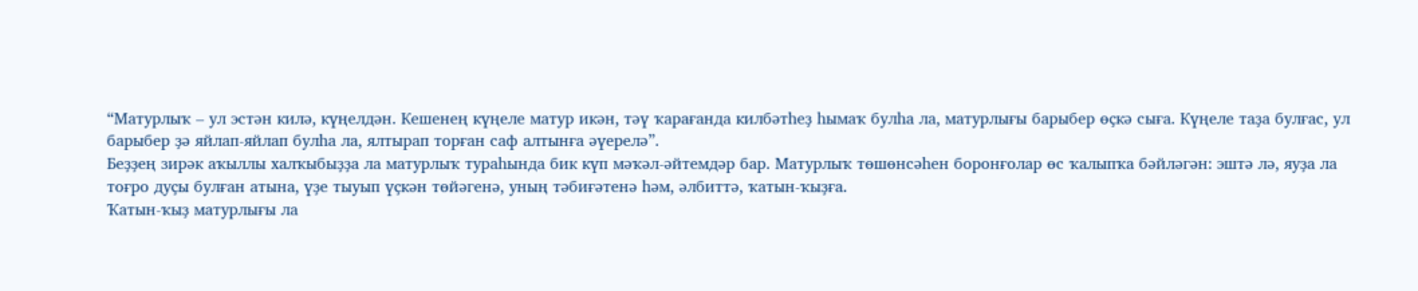“Матурлыҡ – ул эстән килә, күңелдән. Кешенең күңеле матур икән, тәү ҡарағанда килбәтһеҙ һымаҡ булһа ла, матурлығы барыбер өҫкә сыға. Күңеле таҙа булғас, ул барыбер ҙә яйлап-яйлап булһа ла, ялтырап торған саф алтынға әүерелә”.
Беҙҙең зирәк аҡыллы халҡыбыҙҙа ла матурлыҡ тураһында бик күп мәҡәл-әйтемдәр бар. Матурлыҡ төшөнсәһен боронғолар өс ҡалыпҡа бәйләгән: эштә лә, яуҙа ла тоғро дуҫы булған атына, үҙе тыуып үҫкән төйәгенә, уның тәбиғәтенә һәм, әлбиттә, ҡатын-ҡыҙға.
Ҡатын-ҡыҙ матурлығы ла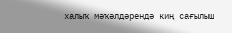халыҡ мәҡәлдәрендә киң сағылыш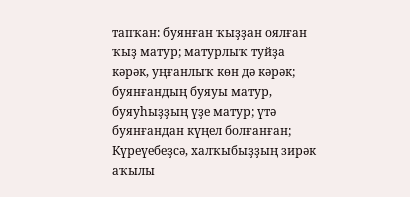тапҡан: буянған ҡыҙҙан оялған ҡыҙ матур; матурлыҡ туйҙа кәрәк, уңғанлыҡ көн дә кәрәк; буянғандың буяуы матур, буяуһыҙҙың үҙе матур; үтә буянғандан күңел болғанған;
Күреүебеҙсә, халҡыбыҙҙың зирәк аҡылы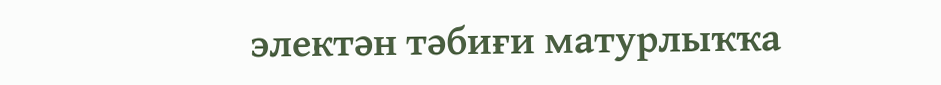электән тәбиғи матурлыҡҡа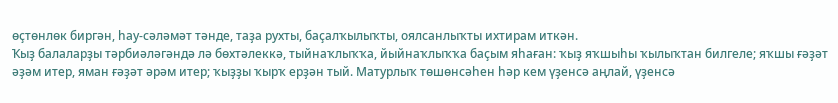өҫтөнлөк биргән, һау-сәләмәт тәнде, таҙа рухты, баҫалҡылыҡты, оялсанлыҡты ихтирам иткән.
Ҡыҙ балаларҙы тәрбиәләгәндә лә бөхтәлеккә, тыйнаҡлыҡҡа, йыйнаҡлыҡҡа баҫым яһаған: ҡыҙ яҡшыһы ҡылыҡтан билгеле; яҡшы ғәҙәт әҙәм итер, яман ғәҙәт әрәм итер; ҡыҙҙы ҡырҡ ерҙән тый. Матурлыҡ төшөнсәһен һәр кем үҙенсә аңлай, үҙенсә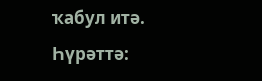ҡабул итә.
Һүрәттә: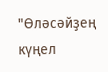"Өләсәйҙең күңел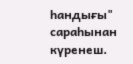һандығы" сараһынан күренеш.